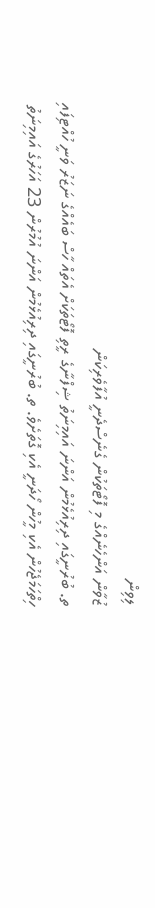ލިވިން
ޒުވާން އަންހެނެއްގެ މި ފޮޓޯތަކުން ގެނެސްދެނީ އުފާވެރިކަން
ތ. ބުރުނީގައި ދިރިއުޅެމުން އަންނަ އައިމިނަތު ޝިފްނާގެ ރީތި ފޮޓޯތަކަށް އެތައް ހާސް ބައެއްގެ ނަޒަރު ވަނީ ހުއްޓިފައި
ހިތްހަމަޖެހުން އެކި މީހުން ހޯދަނީ އެކި ގޮތަށެވެ. ތ. ބުރުނީގައި ދިރިއުޅެމުން އަންނަ އުމުރުން 23 އަހަރުގެ އައިމިނަތު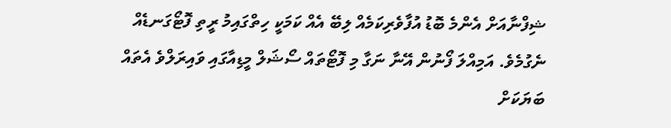ޝިފްނާއަށް އެންމެ ބޮޑު އުފާވެރިކަމެއް ލިބޭ އެއް ކަމަކީ ހިތްގައިމު ރީތި ފޮޓޯގަނޑެއް ނެގުމެވެ. އަމިއްލަ ފޯނުން އޭނާ ނަގާ މި ފޮޓޯތައް ސޯޝަލް މީޑިއާގައި ވައިރަލްވެ އެތައް ބަޔަކަށް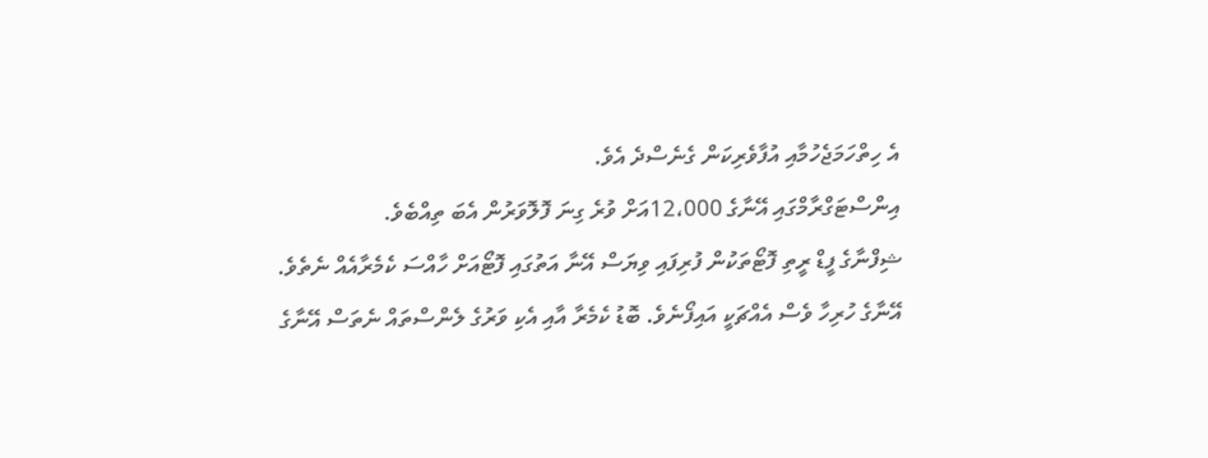އެ ހިތްހަމަޖެހުމާއި އުފާވެރިކަން ގެނެސްދެ އެވެ.
އިންސްޓަގްރާމްގައި އޭނާގެ 12،000އަށް ވުރެ ގިނަ ފޮލޮވަރުން އެބަ ތިއްބެވެ.
ޝިފްނާގެ ފީޑް ރީތި ފޮޓޯތަކުން ފުރިފައި ވިޔަސް އޭނާ އަތުގައި ފޮޓޯއަށް ހާއްސަ ކެމެރާއެއް ނެތެވެ. އޭނާގެ ހުރިހާ ވެސް އެއްޗަކީ އައިފޯނެވެ. ބޮޑު ކެމެރާ އާއި އެކި ވަރުގެ ލެންސްތައް ނެތަސް އޭނާގެ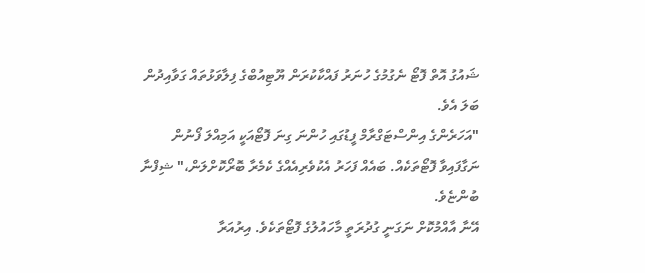ޝައުގު އޮތް ފޮޓޯ ނެގުމުގެ ހުނަރު ފައްކާކުރަން ޔޫޓިއުބްގެ ފިލާވަޅުތައް ގަވާއިދުން ބަލަ އެވެ.
"އަހަރެންގެ އިންސްޓަގްރާމް ފީޑުގައި ހުންނަ ގިނަ ފޮޓޯއަކީ އަމިއްލަ ފޯނުން ނަގާފައިވާ ފޮޓޯތަކެއް. ބައެއް ފަހަރު އެކުވެރިއެއްގެ ކެމެރާ ބޮރޯކޮށްލަން،" ޝިފްނާ ބުންޏެވެ.
އޭނާ އާއްމުކޮށް ނަގަނީ ގުދުރަތީ މާހައުލުގެ ފޮޓޯތަކެވެ. އިރުއަރާ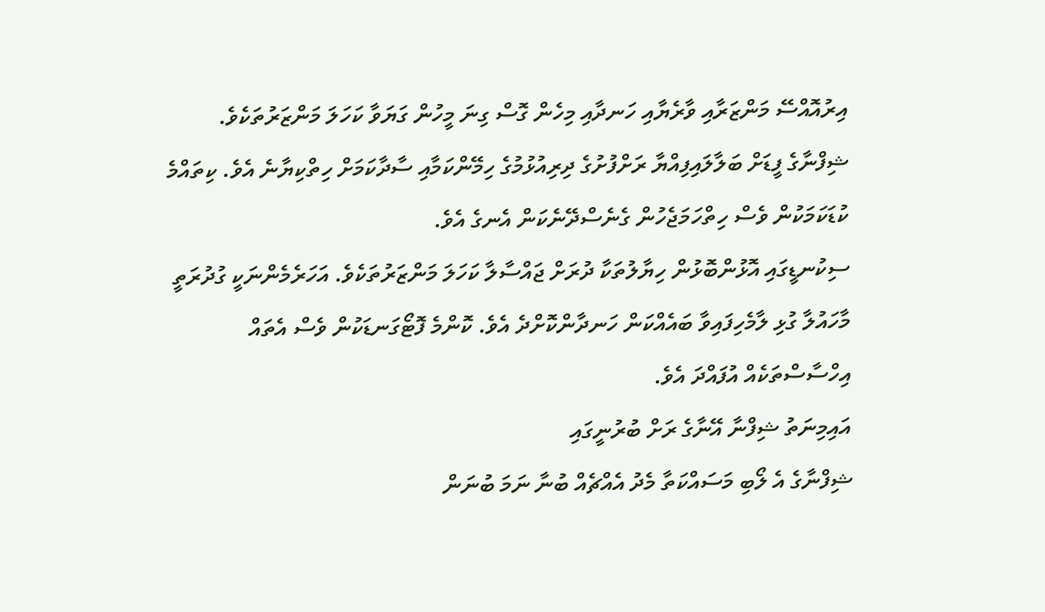އިރުއޮއްސޭ މަންޒަރާއި ވާރެޔާއި ހަނދާއި މިހެން ގޮސް ގިނަ މީހުން ގަޔަވާ ކަހަލަ މަންޒަރުތަކެވެ.
ޝިފްނާގެ ފީޑަށް ބަލާލައިފިއްޔާ ރަށްފުށުގެ ދިރިއުޅުމުގެ ހިމޭންކަމާއި ސާދާކަމަށް ހިތްކިޔާނެ އެވެ. ކިތައްމެ ކުޑަކަމަކުން ވެސް ހިތްހަމަޖެހުން ގެނެސްދޭނެކަން އެނގެ އެވެ.
ސިކުނޑީގައި އޮޅުންބޮޅުން ހިޔާލުތަކާ ދުރަށް ޖައްސާލާ ކަހަލަ މަންޒަރުތަކެވެ. އަހަރެމެންނަކީ ގުދުރަތީ މާހައުލާ ގުޅި ލާމެހިފައިވާ ބައެއްކަން ހަނދާންކޮށްދެ އެވެ. ކޮންމެ ފޮޓޯގަނޑަކުން ވެސް އެތައް އިހްސާސްތަކެއް އުފައްދަ އެވެ.
އައިމިނަތު ޝިފްނާ އޭނާގެ ރަށް ބުރުނީގައި
ޝިފްނާގެ އެ ލޯބި މަސައްކަތާ މެދު އެއްޗެއް ބުނާ ނަމަ ބުނަން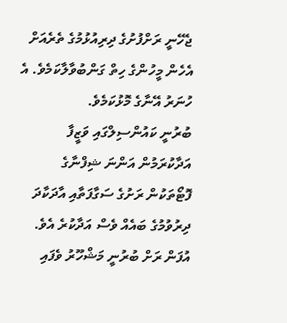ޖެހޭނީ ރަށްފުށުގެ ދިރިއުޅުމުގެ ތެރެއަށް އެހެން މީހުންގެ ހިތް ގަންބުވާލާކަމެވެ. އެ ހުނަރު އޭނާގެ މޮޅުކަމެވެ.
ބުރުނީ ކައުންސިލްގައި ވަޒީފާ އަދާކުރަމުން އަންނަ ޝިފްނާގެ ފޮޓޯތަކުން ރަށުގެ ސަގާފަތާއި އާދަކާދަ ދިރުވުމުގެ ބައެއް ވެސް އަދާކުރެ އެވެ. އުފަން ރަށް ބުރުނީ މަޝްހޫރު ވެފައި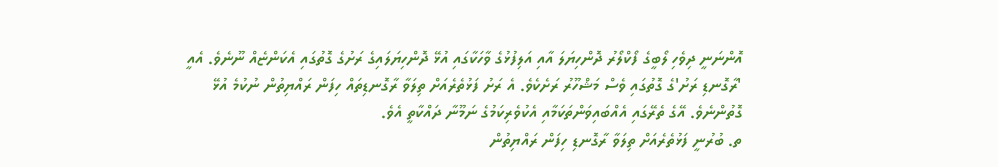އޮންނަނީ ދިވެހި ލޯބީގެ ފޯކްލޯރު ދޮންހިޔަލަ އާއި އަލިފުޅުގެ ވާހަކާގައި އުޅޭ ދޮންހިޔަލައިގެ ރަށުގެ ގޮތުގައި އެކަންޏެއް ނޫނެވެ. އެއީ 'ރާގޮނޑި ރަށު'ގެ ގޮތުގައި ވެސް މަޝްހޫރު ރަށެކެވެ. އެ ރަށު ފަޅުތެރެއަށް ތިލަވާ ރާގޮނޑިތައް ހިފަން ރައްޔިތުން ނުކުމެ އުޅޭ ގޮތުންނެވެ. އޭގެ ތެރޭގައި އެއްބައިވަންތަކަމާއި އެކުވެރިކަމުގެ ނަމޫނާ ދައްކާތީ އެވެ.
ތ. ބުރުނީ ފަޅުތެރެއަށް ތިލަވާ ރާގޮނޑި ހިފަން ރައްޔިތުން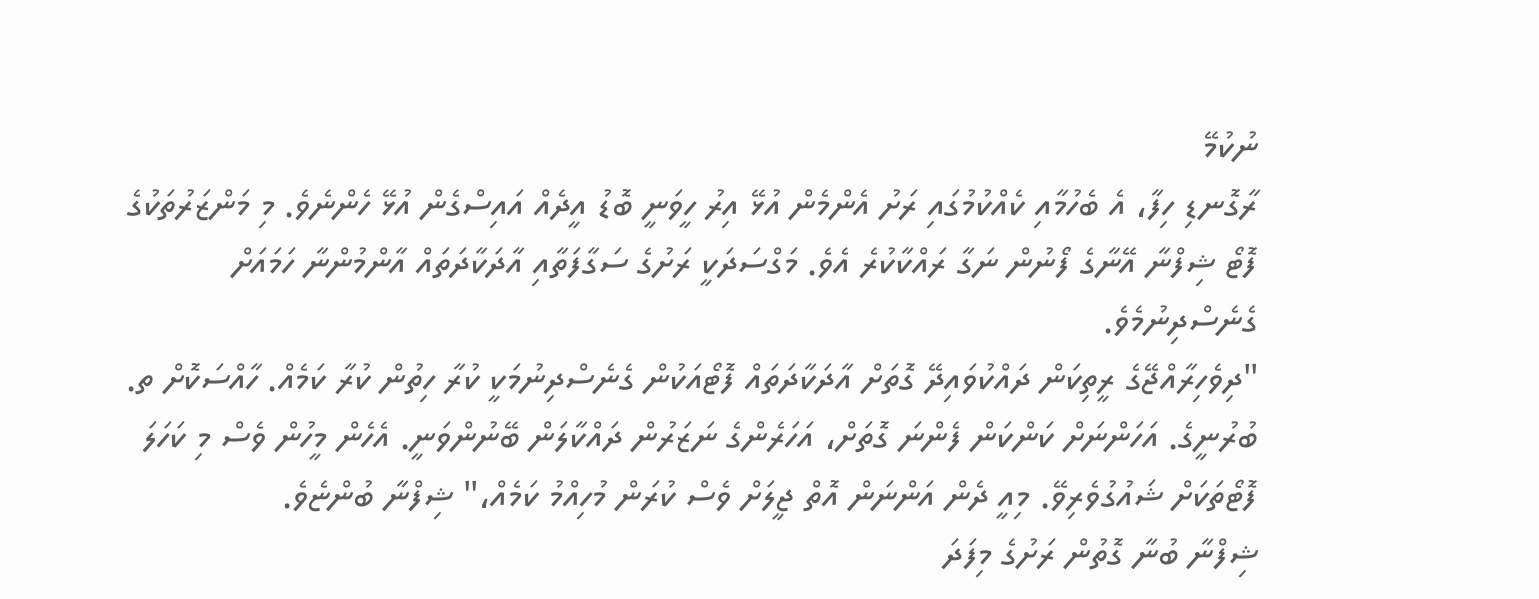ނުކުމޭ
ރާގޮނޑި ހިފާ، އެ ބެހުމާއި ކެއްކުމުގައި ރަށު އެންމެން އުޅޭ އިރު ހީވަނީ ބޮޑު އީދެއް އައިސްގެން އުޅޭ ހެންނެވެ. މި މަންޒަރުތަކުގެ ފޮޓޯ ޝިފްނާ އޭނާގެ ފޯނުން ނަގާ ރައްކާކުރެ އެވެ. މަގްސަދަކީ ރަށުގެ ސަގާފަތާއި އާދަކާދަތައް އާންމުންނާ ހަމައަށް ގެނެސްދިނުމެވެ.
"ދިވެހިރާއްޖޭގެ ރީތިކަން ދައްކުވައިދޭ ގޮތަށް އާދަކާދަތައް ފޮޓޯއަކުން ގެނެސްދިނުމަކީ ކުރާ ހިތުން ކުރާ ކަމެއް. ހާއްސަކޮށް ތ. ބުރުނީގެ. އަހަންނަށް ކަންކަން ފެންނަ ގޮތަށް، އަހަރެންގެ ނަޒަރުން ދައްކާލަން ބޭނުންވަނީ. އެހެން މީހުން ވެސް މި ކަހަލަ ފޮޓޯތަކަށް ޝައުގުވެރިވޭ. މިއީ ދެން އަންނަން އޮތް ޖީލަށް ވެސް ކުރަން މުހިއްމު ކަމެއް،" ޝިފްނާ ބުންޏެވެ.
ޝިފްނާ ބުނާ ގޮތުން ރަށުގެ މިފަދަ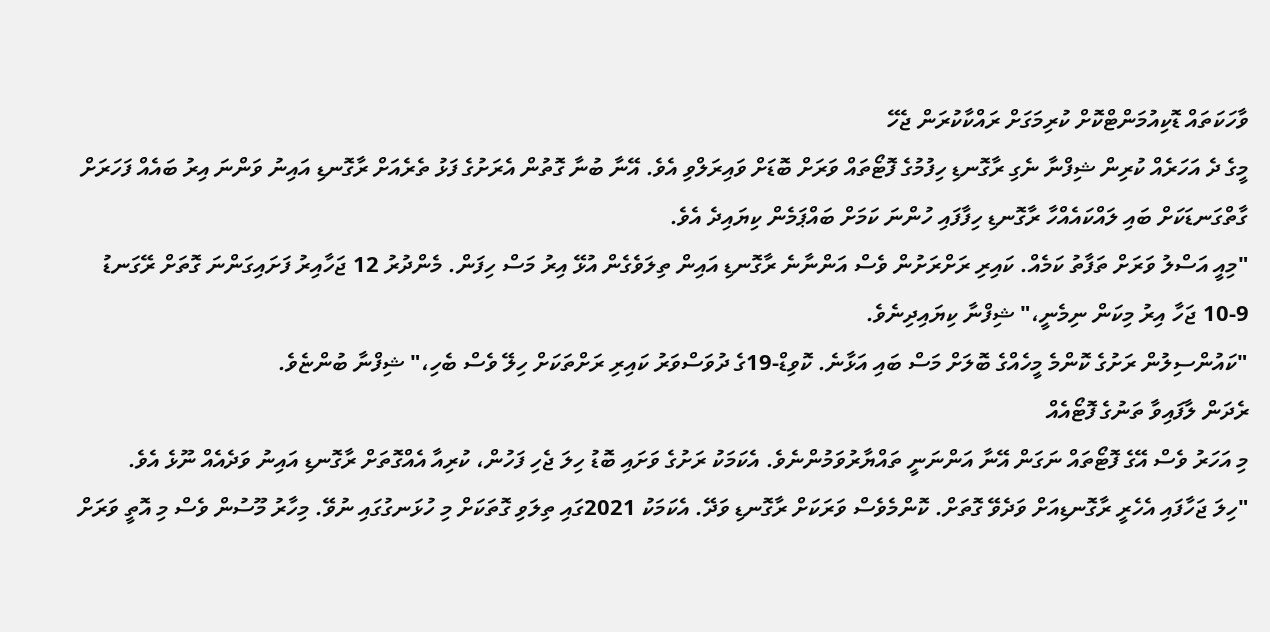ވާހަކަތައް ޑޮކިއުމަންޓްކޮށް ކުރިމަގަށް ރައްކާކުރަން ޖެހޭ
މީގެ ދެ އަހަރެއް ކުރިން ޝިފްނާ ނެގި ރާގޮނޑި ހިފުމުގެ ފޮޓޯތައް ވަރަށް ބޮޑަށް ވައިރަލްވި އެވެ. އޭނާ ބުނާ ގޮތުން އެރަށުގެ ފަޅު ތެރެއަށް ރާގޮނޑި އައިނު ވަންނަ އިރު ބައެއް ފަހަރަށް ގާތްގަނޑަކަށް ބައި ލައްކައެއްހާ ރާގޮނޑި ހިފާފައި ހުންނަ ކަމަށް ބައްޕަމެން ކިޔައިދެ އެވެ.
"މިއީ އަސްލު ވަރަށް ތަފާތު ކަމެއް. ކައިރި ރަށްރަށުން ވެސް އަންނާނެ ރާގޮނޑި އައިން ތިލަވެގެން އުޅޭ އިރު މަސް ހިފަން. މެންދުރު 12 ޖަހާއިރު ފަށައިގަންނަ ގޮތަށް ރޭގަނޑު 9-10 ޖަހާ އިރު މިކަން ނިމެނީ،" ޝިފްނާ ކިޔައިދިނެވެ.
"ކައުންސިލުން ރަށުގެ ކޮންމެ މީހެއްގެ ބޮލަށް މަސް ބައި އަޅާނެ. ކޮވިޑް-19ގެ ދުވަސްވަރު ކައިރި ރަށްތަކަށް ހިލޭ ވެސް ބެހި،" ޝިފްނާ ބުންޏެވެ.
ރެދަން ލާފައިވާ ތަނުގެ ފޮޓޯއެއް
މި އަހަރު ވެސް އޭގެ ފޮޓޯތައް ނަގަން އޭނާ އަންނަނީ ތައްޔާރުވަމުންނެވެ. އެކަމަކު ރަށުގެ ވަށައި ބޮޑު ހިލަ ޖެހި ފަހުން، ކުރިއާ އެއްގޮތަށް ރާގޮނޑި އައިނު ވަދެއެއް ނޫޅެ އެވެ.
"ހިލަ ޖަހާފައި އެހެރީ ރާގޮނޑިއަށް ވަދެވޭ ގޮތަށް. ކޮންމެވެސް ވަރަކަށް ރާގޮނޑި ވަދޭ. އެކަމަކު 2021ގައި ތިލަވި ގޮތަކަށް މި ހުޅަނގުގައި ނުވޭ. މިހާރު މޫސުން ވެސް މި އޮތީ ވަރަށް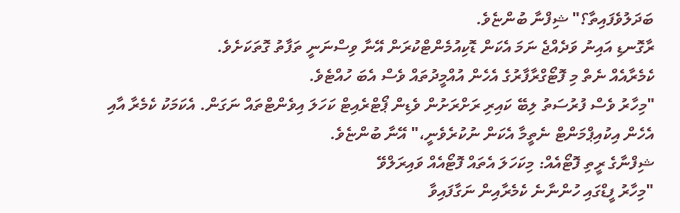ބަދަލުވެފައިތާ؟" ޝިފްނާ ބުންޏެވެ.
ރާގޮނޑި އައިނު ވަދެއްޖެ ނަމަ އެކަން ޑޮކިއުމެންޓްކުރަން އޭނާ ވިސްނަނީ ތަފާތު ގޮތަކަށެވެ.
ކެމެރާއެއް ނެތް މި ފޮޓޯގްރާފާރުގެ އެހެން އުއްމީދުތައް ވެސް އެބަ ހުއްޓެވެ.
"މިހާރު ވެސް ފުރުސަތު ލިބޭ ކައިރި ރަށްރަށުން ވެޑިން ޕޯޓްރެއިޓް ކަހަލަ އިވެންޓްތައް ނަގަން. އެކަމަކު ކެމެރާ އާއި އެހެން އިކުއިޕްމަންޓް ނެތީމާ އެކަން ނުކުރެވެނީ،" އޭނާ ބުންޏެވެ.
ޝިފްނާގެ ރީތި ފޮޓޯއެއް: މިކަހަލަ އެތައް ފޮޓޯއެއް ވައިރަލްވޭ
"މިހާރު ފީޑްގައި ހުންނާނެ ކެމެރާއިން ނަގާފައިވާ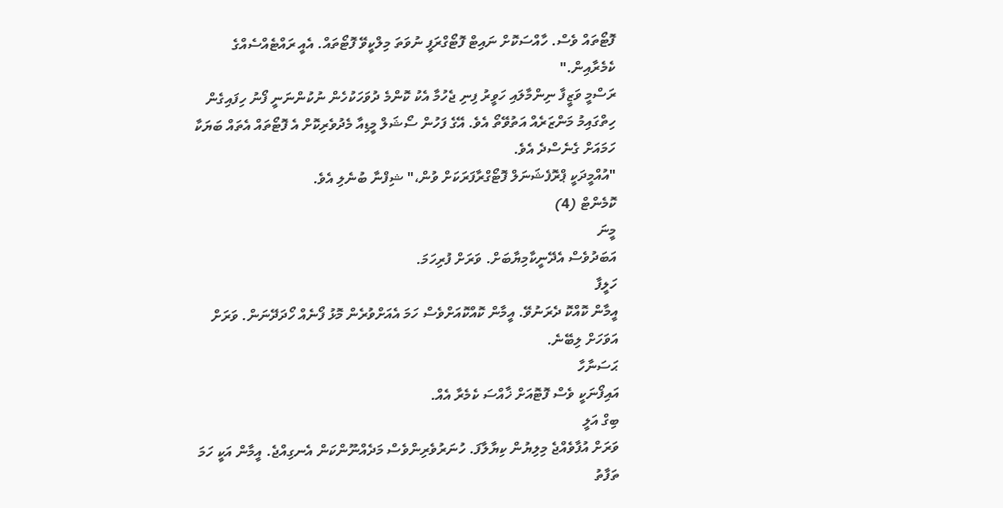ފޮޓޯތައް ވެސް. ހާއްސަކޮށް ނައިޓް ފޮޓޯގްރަފީ ނުވަތަ މިލްކީވޭ ފޮޓޯތައް. އެއީ ރައްޓެއްސެއްގެ ކެމެރާއިން."
ރަސްމީ ވަޒީފާ ނިންމާލައި ހަވީރު ފިނި ޖެހުމާ އެކު ކޮންމެ ދުވަހަކުހެން ނުކުންނަނީ ފޯނު ހިފައިގެން ހިތްގައިމު މަންޒަރެއް އަތުވޭތޯ އެވެ. އޭގެ ފަހުން ސޯޝަލް މީޑިއާ މެދުވެރިކޮށް އެ ފޮޓޯތައް އެތައް ބަޔަކާ ހަމައަށް ގެނެސްދެ އެވެ.
"އުއްމީދަކީ ޕްރޮފެޝަނަލް ފޮޓޯގްރާފަރަކަށް ވުން،" ޝިފްނާ ބުނެލި އެވެ.
ކޮމެންޓް (4)
މީނަ
އަބަދުވެސް އެދޭނީކާމިޔާބަށް. ވަރަށް ފުރިހަމަ.
ހަލީފާ
އީމާން ކޮއްކޮ ދެރަނުވޭ. އީމާން ކޮއްކޮއަށްވެސް ހަމަ އެއަށްވުރެން މޮޅު ފޯނެއް ހޯދަދޭނަން. ވަރަށް އަވަހަށް ލިބޭނެ.
ޙަސަނާހާ
އައިފޯނަކީ ވެސް ފޮޓޮއަށް ޚާއްސަ ކެމެރާ އެއް.
ބިގް އަލީ
ވަރަށް އުފާވެއްޖެ މިލިޔުން ކިޔާލާފަ. ހުނަރުވެރިންވެސް މަދެއްނޫންކަން އެނގިއްޖެ. އީމާން އަކީ ހަމަ ތަފާތު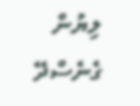ލިޔުން ގެނެސްދޭ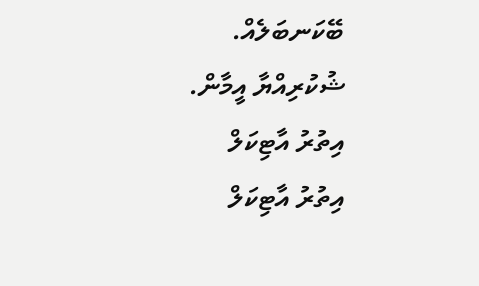ބޭކަނބަލެއް. ޝުކުރިއްޔާ އީމާން.
އިތުރު އާޓިކަލް
އިތުރު އާޓިކަލް